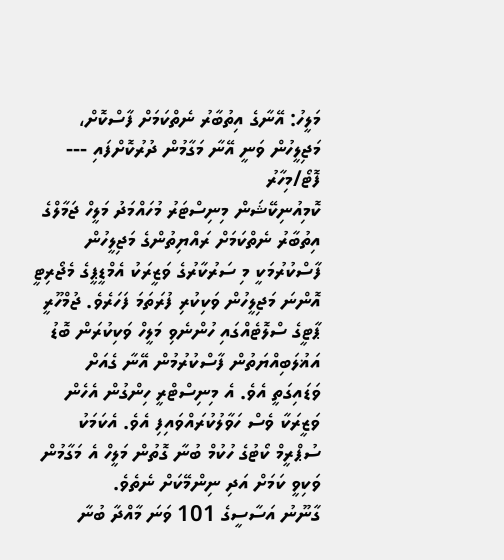މަލީހު: އޭނާގެ އިތުބާރު ނެތްކަމަށް ފާސްކޮށް، މަޖިލީހުން ވަނީ އޭނާ މަގާމުން ދުރުކޮށްފައި --- ފޮޓޯ/މިހާރު
ކޮމިއުނިކޭޝަން މިނިސްޓަރު މުހައްމަދު މަލީހް ޖަމާލްގެ އިތުބާރު ނެތްކަމަށް ރައްޔިތުންގެ މަޖިލީހުން ފާސްކުރުމަކީ މި ސަރުކާރުގެ ވަޒީރަކު އެމްޑީޕީގެ މެޖޯރިޓީ އޮންނަ މަޖިލީހުން ވަކިކުރި ފުރަތަމަ ފަހަރެވެ. ޖުމްހޫރީ ޕާޓީގެ ސްލޮޓެއްގައި ހުންނެވި މަލީހް ވަކިކުރަން ބޮޑު އަޣުލަބިއްޔަތުން ފާސްކުރުމުން އޭނާ ގެއަށް ވަޑައިގަތީ އެވެ. އެ މިނިސްޓްރީ ހިންގުން އެހެން ވަޒީރަކާ ވެސް ހަވާލުކުރައްވައިފި އެވެ. އެކަމަކު ސުޕްރީމް ކޯޓުގެ ހުކުމް ބުނާ ގޮތުން މަލީހް އެ މަގާމުން ވަކިވީ ކަމަށް އަދި ނިންމޭކަށް ނެތެވެ.
ގާނޫނު އަސާސީގެ 101 ވަނަ މާއްދާ ބުނާ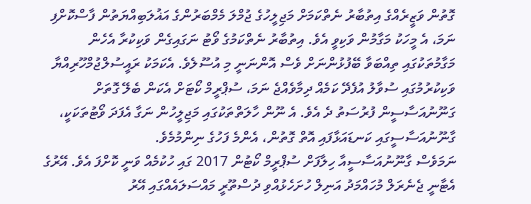ގޮތުން ވަޒީރެއްގެ އިތުބާރު ނެތްކަމަށް މަޖިލީހުގެ ޖުމްލަ މެމްބަރުންގެ އަޣުލަބިއްޔަތުން ފާސްކޮށްފި ނަމަ، އެ މީހަކު މަގާމުން ވަކިވީ އެވެ. އިތުބާރު ނެތްކަމުގެ ވޯޓު ނަގައިގެން ވަކިކުރާ އެހެން މަގާމުތަކުގައި ތިއްބަވާ ބޭފުޅުންނަށް ވެސް އޮންނަނީ މި އުސޫލެވެ. އެކަމަކު ރައީސުލްޖުމްހޫރިއްޔާ ވަކިކުރުމުގައި ސުވާލު އުފެދޭ ކަމެއް ދިމާވެއްޖެ ނަމަ، ސުޕްރީމް ކޯޓަށް އެކަން ބެލޭ ގޮތަށް ގަނޫނުއަސާސީން ފުރުސަތު ދެ އެވެ. އެ ނޫން ހާލަތްތަކުގައި މަޖިލީހުން ނަގާ އެފަދަ ވޯޓުތަކަކީ، ގާނޫނުއަސާސީގައި ކަނޑައަޅާފައި އޮތް ގޮތުން، އެންމެ ފަހުގެ ނިންމުމެވެ.
ނަމަވެސް ގާނޫނުއަސާސީއާ ހިލާފަށް ސުޕްރީމް ކޯޓުން 2017 ގައި ހުކުމެއް ވަނީ ކޮށްފަ އެވެ. އޭރުގެ އެޓާނީ ޖެނެރަލް މުހައްމަދު އަނިލް ހުށަހެޅުއްވި ދުސްތޫރީ މައްސަލައެއްގައި އޭރު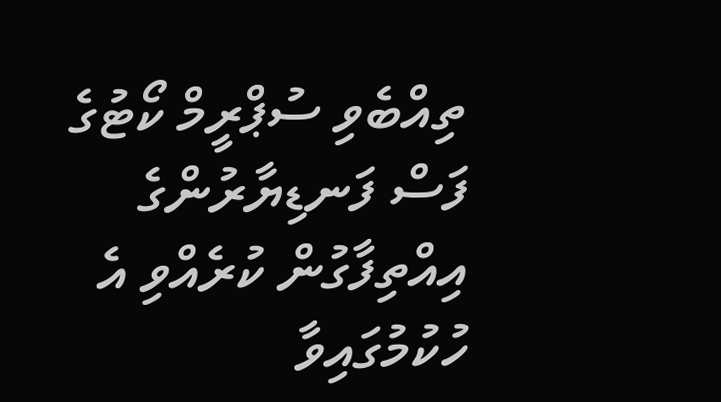ތިއްބެވި ސުޕްރީމް ކޯޓުގެ ފަސް ފަނޑިޔާރުންގެ އިއްތިފާގުން ކުރެއްވި އެ ހުކުމުގައިވާ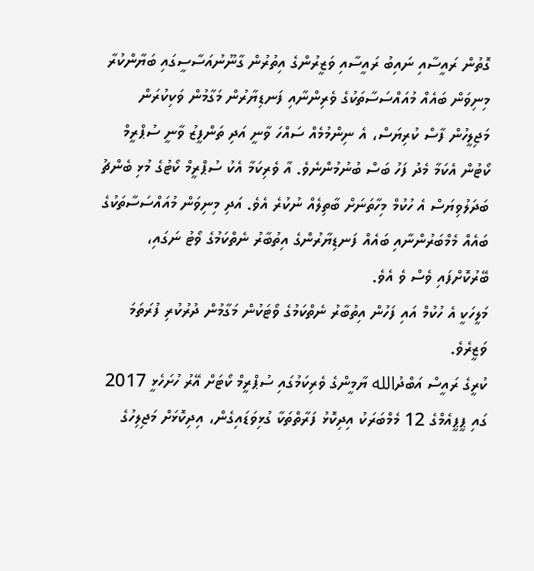ގޮތުން ރައީސާއި ނައިބު ރައީސާއި ވަޒީރުންގެ އިތުރުން ގާނޫނުއަސާސީގައި ބަޔާންކުރާ މިނިވަން ބައެއް މުއައްސަސާތަކުގެ ވެރިންނާއި ފަނޑިޔާރުން މަގާމުން ވަކިކުރަން މަޖިލީހުން ފާސް ކުރިޔަސް، އެ ނިންމުމެއް ސައްހަ ވާނީ އަދި ތަންފީޒު ވާނީ ސުޕްރީމް ކޯޓުން އެކަމާ މެދު ފަހު ބަސް ބުނުމުންނެވެ. އާ ވެރިކަމާ އެކު ސުޕްރީމް ކޯޓުގެ މުޅި ބެންޗު ބަދަލުވިޔަސް އެ ހުކުމް މިހާތަނަށް ބާތިލެއް ނުކުރެ އެވެ. އަދި މިނިވަން މުއައްސަސާތަކުގެ ބައެއް މެމްބަރުންނާއި ބައެއް ފަނޑިޔާރުންގެ އިތުބާރު ނެތްކަމުގެ ވޯޓު ނަގައި، ބޭރުކޮށްފައި ވެސް ވެ އެވެ.
މަލީހަކީ އެ ހުކުމް އައި ފަހުން އިތުބާރު ނެތްކަމުގެ ވޯޓަކުން މަގާމުން ދުރުކުރި ފުރަތަމަ ވަޒީރެވެ.
ކުރީގެ ރައީސް އަބްދުالله ޔާމީންގެ ވެރިކަމުގައި ސުޕްރީމް ކޯޓަށް އޭރު ހުށަހެޅީ 2017 ގައި ޕީޕީއެމްގެ 12 މެމްބަރަކު އިދިކޮޅު ފަރާތްތަކާ ގުޅިވަޑައިގެން، އިދިކޮޅަށް މަޖިލިހުގެ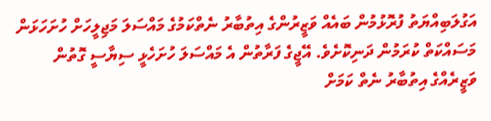އަގުލަބިއްޔަތު ފުރޮޅުމުން ބައެއް ވަޒީރުންގެ އިތުބާރު ނެތްކަމުގެ މައްސަލަ މަޖިލީހަށް ހުށަހަޅަން މަސައްކަތް ކުރަމުން ދަނިކޮށެވެ. އޭޖީގެ ފަރާތުން އެ މައްސަލަ ހުށަހެޅީ ސިޔާސީ ގޮތުން ވަޒީރެއްގެ އިތުބާރު ނެތް ކަމަށް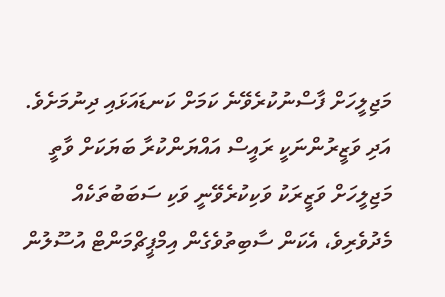މަޖިލީހަށް ފާސްނުކުރެވޭނެ ކަމަށް ކަނޑައަޅައި ދިނުމަށެވެ. އަދި ވަޒީރުންނަކީ ރައީސް އައްޔަންކުރާ ބަޔަކަށް ވާތީ މަޖިލީހަށް ވަޒީރަކު ވަކިކުރެވޭނީ ވަކި ސަބަބުތަކެއް މެދުވެރިވެ، އެކަން ސާބިތުވެގެން އިމްޕީޗްމަންޓް އުސޫލުން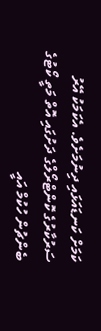ކަމަށް ކަނޑައަޅައި ދިނުމަށެވެ. އެކަމަކު އޭރު ސަރުކާރުގެ ކޮންޓްރޯލްގެ ދަށުގައި އޮތް މަތީ ކޯޓުގެ ބެންޗުން ހުކުމް އައީ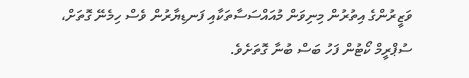ވަޒީރުންގެ އިތުރުން މިނިވަން މުއައްސަސާތަކާއި ފަނޑިޔާރުން ވެސް ހިމެނޭ ގޮތަށް، ސުޕްރީމް ކޯޓުން ފަހު ބަސް ބުނާ ގޮތަށެވެ.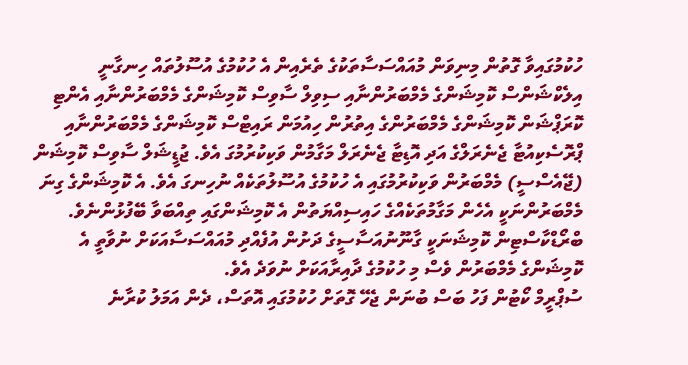ހުކުމުގައިވާ ގޮތުން މިނިވަން މުއައްސަސާތަކުގެ ތެރެއިން އެ ހުކުމުގެ އުސޫލުތައް ހިނގާނީ އިލެކްޝަންސް ކޮމިޝަންގެ މެމްބަރުންނާއި ސިވިލް ސާވިސް ކޮމިޝަންގެ މެމްބަރުންނާއި އެންޓި ކޮރަޕްޝަން ކޮމިޝަންގެ މެމްބަރުންގެ އިތުރުން ހިއުމަން ރައިޓްސް ކޮމިޝަންގެ މެމްބަރުންނާއި ޕްރޮސެކިއުޓާ ޖެނެރަލްގެ އަދި އޮޑިޓާ ޖެނެރަލް މަގާމުން ވަކިކުރުމުގަ އެވެ. ޖުޑީޝަލް ސާވިސް ކޮމިޝަން (ޖޭއެސްސީ) މެމްބަރުން ވަކިކުރުމުގައި އެ ހުކުމުގެ އުސޫލުތަކެއް ނުހިނގަ އެވެ. އެ ކޮމިޝަންގެ ގިނަ މެމްބަރުންނަކީ އެހެން މަގާމުތަކެއްގެ ހައިސިއްޔަތުން އެ ކޮމިޝަންގައި ތިއްބަވާ ބޭފުޅުންނެވެ. ބްރޯޑްކާސްޓިން ކޮމިޝަނަކީ ގާނޫނުއަސާސީގެ ދަށުން އުފެއްދި މުއައްސަސާއަކަށް ނުވާތީ އެ ކޮމިޝަންގެ މެމްބަރުން ވެސް މި ހުކުމުގެ ދާއިރާއަކަށް ނުވަދެ އެވެ.
ސުޕްރީމް ކޯޓުން ފަހު ބަސް ބުނަން ޖެހޭ ގޮތަށް ހުކުމުގައި އޮތަސް، ދެން އަމަލު ކުރާނެ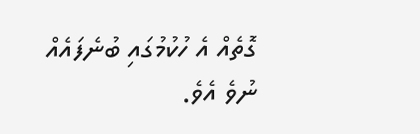ގޮތެއް އެ ހުކުމުގައި ބުނެފައެއް ނުވެ އެވެ.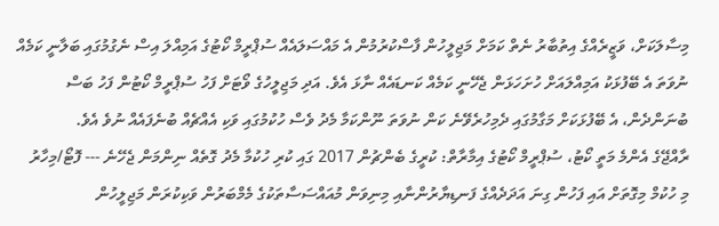މިސާލަކަށް، ވަޒީރެއްގެ އިތުބާރު ނެތް ކަމަށް މަޖިލީހުން ފާސްކުރުމުން އެ މައްސަލައެއް ސުޕްރީމް ކޯޓުގެ އަމިއްލަ އިސް ނެގުމުގައި ބަލާނީ ކަމެއް ނުވަތަ އެ ބޭފުޅަކު އަމިއްލައަށް ހުށަހަޅަން ޖެހޭނީ ކަމެއް ކަނޑައެއް ނާޅަ އެވެ. އަދި މަޖިލީހުގެ ވޯޓަށް ފަހު ސުޕްރީމް ކޯޓުން ފަހު ބަސް ބުނަންދެން، އެ ބޭފުޅަކަށް މަގާމުގައި ދެމިހުރެވޭނެ ކަން ނުވަތަ ނޫންކަމާ މެދު ވެސް ހުކުމުގައި ވަކި އެއްޗެއް ބުނެފައެއް ނުވެ އެވެ.
ރާއްޖޭގެ އެންމެ މަތީ ކޯޓު، ސުޕްރީމް ކޯޓުގެ އިމާރާތް: ކުރީގެ ބެންޗުން 2017 ގައި ކުރި ހުކުމާ މެދު ގޮތެއް ނިންމަން ޖެހޭނެ --- ފޮޓޯ/މިހާރު
މި ހުކުމް މިގޮތަށް އައި ފަހުން ގިނަ އަދަދެއްގެ ފަނޑިޔާރުންނާއި މިނިވަން މުއައްސަސާތަކުގެ މެމްބަރުން ވަކިކުރަން މަޖިލީހުން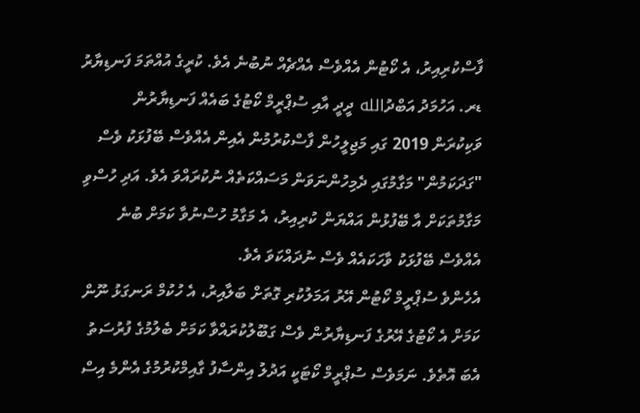ފާސްކުރިއިރު، އެ ކޯޓުން އެއްވެސް އެއްޗެއް ނުބުނެ އެވެ. ކުރީގެ އުއްތަމަ ފަނޑިޔާރު ޑރ. އަހުމަދު އަބްދުالله ދީދީ އާއި ސުޕްރީމް ކޯޓުގެ ބައެއް ފަނޑިޔާރުން ވަކިކުރަން 2019 ގައި މަޖިލީހުން ފާސްކުރުމުން އެއިން އެއްވެސް ބޭފުޅަކު ވެސް "ގަދަކަމުން" މަގާމުގައި ދެމިހުންނަވަން މަސައްކަތެއް ނުކުރައްވަ އެވެ. އަދި ހުސްވި މަގާމުތަކަށް އާ ބޭފުޅުން އައްޔަން ކުރިއިރު، އެ މަގާމު ހުސްނުވާ ކަމަށް ބުނެ އެއްވެސް ބޭފުޅަކު ވާހަކައެއް ވެސް ނުދައްކަވަ އެވެ.
އެހެންވެ ސުޕްރީމް ކޯޓުން އޭރު އަމަލުކުރި ގޮތަށް ބަލާއިރު، އެ ހުކުމް ރަނގަޅު ނޫން ކަމަށް އެ ކޯޓުގެ އޭރުގެ ފަނޑިޔާރުން ވެސް ގަބޫލުކުރައްވާ ކަމަށް ބެލުމުގެ ފުރުސަތު އެބަ އޮތެވެ. ނަމަވެސް ސުޕްރީމް ކޯޓަކީ އަދުލު އިންސާފު ގާއިމްކުރުމުގެ އެންމެ އިސް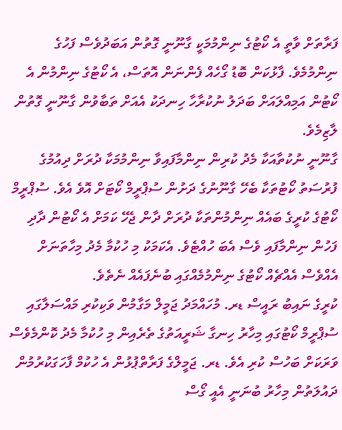ފަރާތަށް ވާތީ އެ ކޯޓުގެ ނިންމުމަކީ ގާނޫނީ ގޮތުން އަބަދުވެސް ފަހުގެ ނިންމުމެވެ. ފާޅުކަން ބޮޑު ގޯހެއް ފެންނަން އޮތަސް، އެ ކޯޓުގެ ނިންމުން އެ ކޯޓުން އަމިއްލައަށް ބަދަލު ނުކުރާހާ ހިނދަކު އެއަށް ތަބާވުން ގާނޫނީ ގޮތުން ލާޒިމެވެ.
ގާނޫނީ ނުކުތާއަކާ މެދު ކުރިން ނިންމާފައިވާ ނިންމުމަކާ ދުރަށް ދިއުމުގެ ފުރުސަތު ކޯޓުތަކާ ބެހޭ ގާނޫނުގެ ދަށުން ސުޕްރީމް ކޯޓަށް އޮވެ އެވެ. ސުޕްރީމް ކޯޓުގެ ކުރީގެ ބައެއް ނިންމުންތަކާ ދުރަށް ދާން ޖެހޭ ކަމަށް އެ ކޯޓުން ދާދި ފަހުން ނިންމާފައި ވެސް އެބަ ހުއްޓެވެ. އެކަމަކު މި ހުކުމާ މެދު މިހާތަނަށް އެއްވެސް އެއްޗެއް ކޯޓުގެ ނިންމުމެއްގައި ބުނެފައެއް ނެތެވެ.
ކުރީގެ ނައިބު ރައީސް ޑރ. މުހައްމަދު ޖަމީލް މަގާމުން ވަކިކުރި މައްސަލާގައި ސުޕްރީމް ކޯޓުގައި މިހާރު ހިނގާ ޝަރީއަތުގެ ތެރެއިން މި ހުކުމާ މެދު ކޮންމެވެސް ވަރަކަށް ބަހުސް ކުރި އެވެ. ޑރ. ޖަމީލްގެ ފަރާތްޕުޅުން އެ ހުކުމް ފާހަގަކުރުމުން ދައުލަތުން މިހާރު ބުނަނީ އެއީ ގޯސް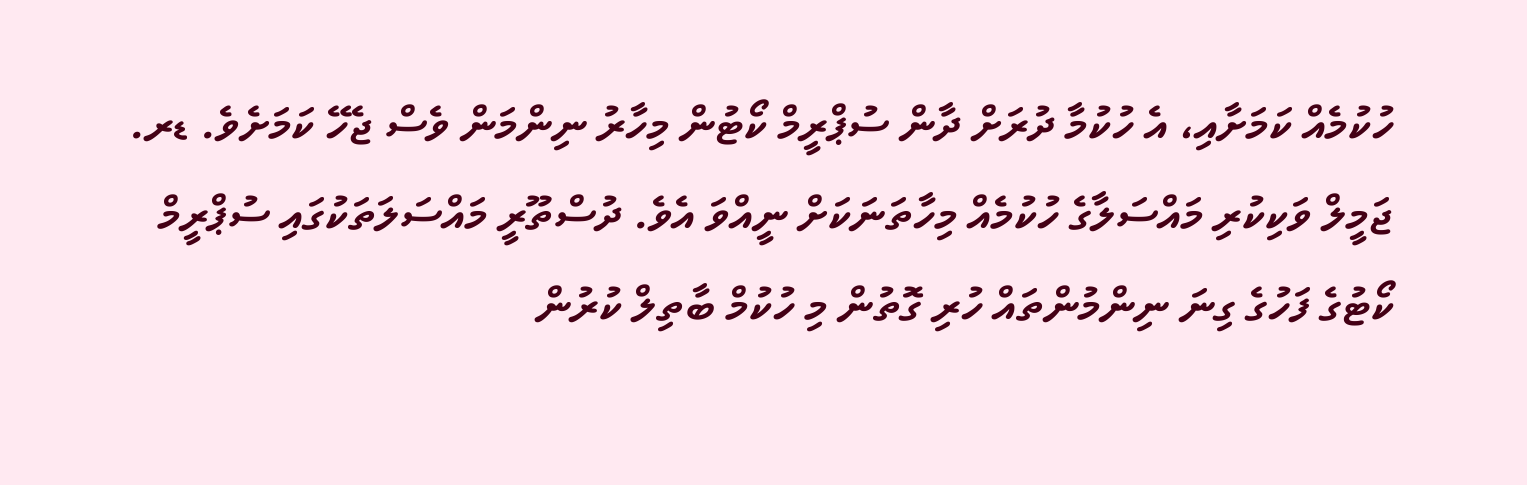ހުކުމެއް ކަމަށާއި، އެ ހުކުމާ ދުރަށް ދާން ސުޕްރީމް ކޯޓުން މިހާރު ނިންމަން ވެސް ޖެހޭ ކަމަށެވެ. ޑރ. ޖަމީލް ވަކިކުރި މައްސަލާގެ ހުކުމެއް މިހާތަނަކަށް ނީއްވަ އެވެ. ދުސްތޫރީ މައްސަލަތަކުގައި ސުޕްރީމް ކޯޓުގެ ފަހުގެ ގިނަ ނިންމުންތައް ހުރި ގޮތުން މި ހުކުމް ބާތިލް ކުރުން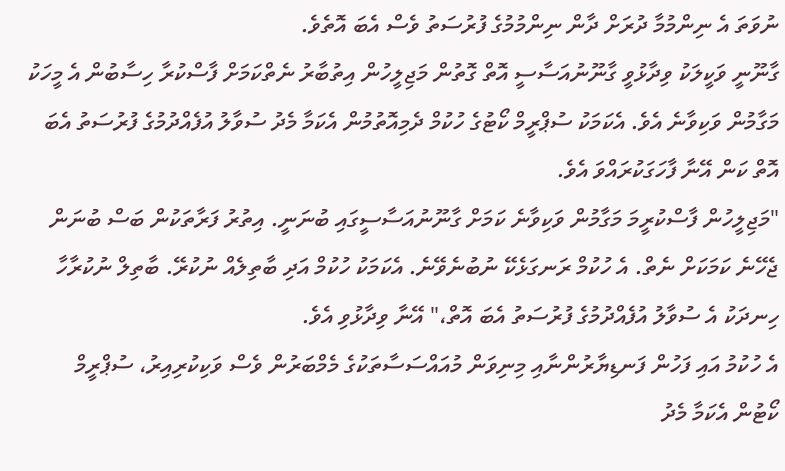ނުވަތަ އެ ނިންމުމާ ދުރަށް ދާން ނިންމުމުގެ ފުރުސަތު ވެސް އެބަ އޮތެވެ.
ގާނޫނީ ވަކީލަކު ވިދާޅުވީ ގާނޫނުއަސާސީ އޮތް ގޮތުން މަޖިލީހުން އިތުބާރު ނެތްކަމަށް ފާސްކުރާ ހިސާބުން އެ މީހަކު މަގާމުން ވަކިވާނެ އެވެ. އެކަމަކު ސުޕްރީމް ކޯޓުގެ ހުކުމް ދެމިއޮތުމުން އެކަމާ މެދު ސުވާލު އުފެއްދުމުގެ ފުރުސަތު އެބަ އޮތް ކަން އޭނާ ފާހަގަކުރައްވަ އެވެ.
"މަޖިލީހުން ފާސްކުރީމަ މަގާމުން ވަކިވާނެ ކަމަށް ގާނޫނުއަސާސީގައި ބުނަނީ. އިތުރު ފަރާތަކުން ބަސް ބުނަން ޖެހޭނެ ކަމަކަށް ނެތް. އެ ހުކުމް ރަނގަޅެކޭ ނުބުނެވޭނެ. އެކަމަކު ހުކުމް އަދި ބާތިލެއް ނުކުރޭ. ބާތިލް ނުކުރާހާ ހިނދަކު އެ ސުވާލު އުފެއްދުމުގެ ފުރުސަތު އެބަ އޮތް،" އޭނާ ވިދާޅުވި އެވެ.
އެ ހުކުމު އައި ފަހުން ފަނޑިޔާރުންނާއި މިނިވަން މުއައްސަސާތަކުގެ މެމްބަރުން ވެސް ވަކިކުރިއިރު، ސުޕްރީމް ކޯޓުން އެކަމާ މެދު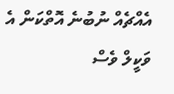އެއްޗެއް ނުބުނެ އޮތްކަން އެ ވަކީލް ވެސް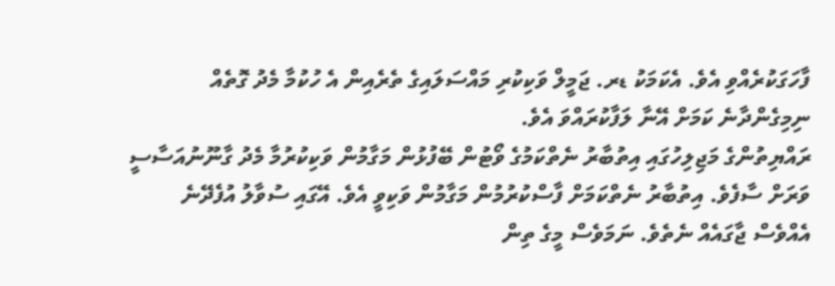ފާހަގަކުރެއްވި އެވެ. އެކަމަކު ޑރ. ޖަމީލް ވަކިކުރި މައްސަލައިގެ ތެރެއިން އެ ހުކުމާ މެދު ގޮތެއް ނިމިގެންދާނެ ކަމަށް އޭނާ ލަފާކުރައްވަ އެވެ.
ރައްޔިތުންގެ މަޖިލިހުގައި އިތުބާރު ނެތްކަމުގެ ވޯޓުން ބޭފުޅުން މަގާމުން ވަކިކުރުމާ މެދު ގާނޫނުއަސާސީ ވަރަށް ސާފެވެ. އިތުބާރު ނެތްކަމަށް ފާސްކުރުމުން މަގާމުން ވަކިވީ އެވެ. އޭގައި ސުވާލު އުފެދޭނެ އެއްވެސް ޖާގައެއް ނެތެވެ. ނަމަވެސް މީގެ ތިން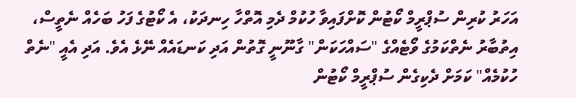އަހަރު ކުރިން ސުޕްރީމް ކޯޓުން ކޮށްފައިވާ ހުކުމް ދެމި އޮތްހާ ހިނދަކު، އެ ކޯޓުގެ ފަހު ބަހެއް ނެތީސް، އިތުބާރު ނެތްކަމުގެ ވޯޓެއްގެ "ސައްހަކަން" ގާނޫނީ ގޮތުން އަދި ކަނޑައެއް ނޭޅެ އެވެ. އަދި އެއީ "ނެތް ހުކުމެއް" ކަމަށް ދެކިގެން ސުޕްރީމް ކޯޓުން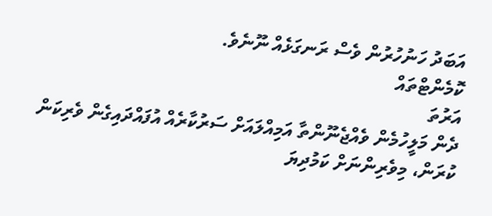އަބަދު ހަނުހުރުން ވެސް ރަނގަޅެއް ނޫނެވެ.
ކޮމެންޓްތައް
އަރުތަ
ދެން މަލީހުމެން ވެއްޖެނޫންތާ އަމިއްލައަށް ސަރުކާރެއް އުފައްދައިގެން ވެރިކަން ކުރަން، މިވެރިންނަށް ކަމުދިޔަ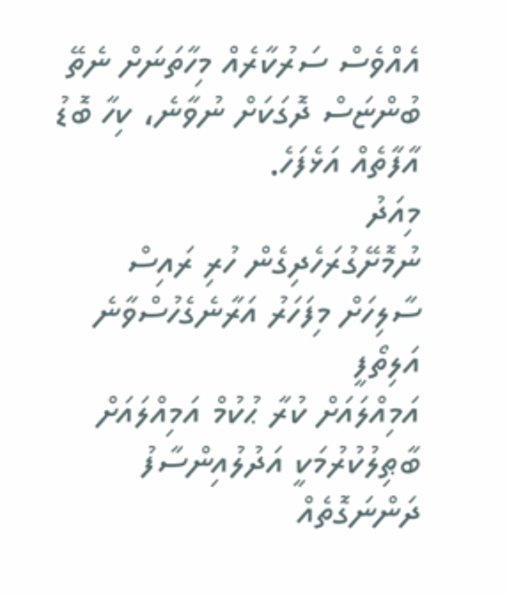އެއްވެސް ސަރުކާރެއް މިހާތަނަށް ނެތޭ ބުންޏަސް ދޮގަކަށް ނުވާނެ، ކިހާ ބޮޑު އާފާތެއް އަޅެފަހެ.
މިއަދު
ނުމޮށޭގުރަހެދިގެން ހުރި ރައިސް ސާލިހަށް މިފަހަރު އަރާނެގެހުސްވާނެ
އަލިތޯފީ
އަމިއްލައަށް ކުރާ ޙުކުމް އަމިއްލައަށް ބާޠިލުކުރުމަކީ އަދުލުއިންސާފު ދަންނަގޮތެއް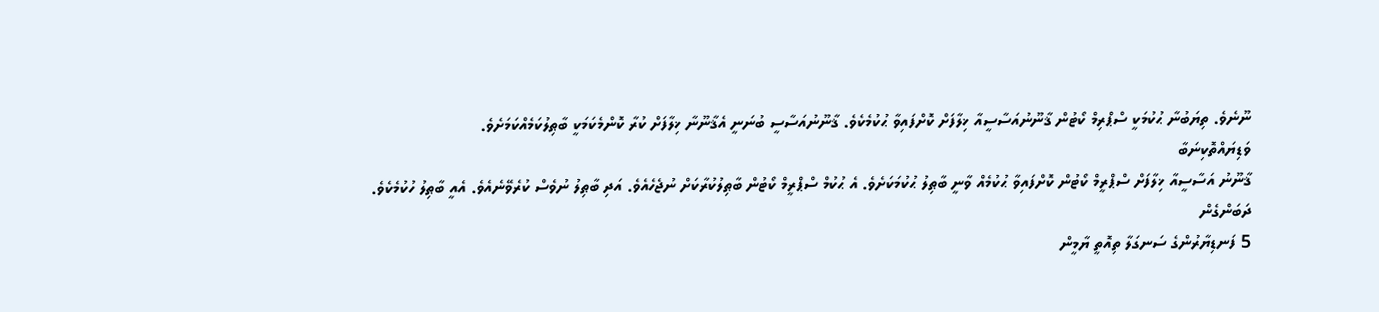ނޫނެވެ. ތިޔަބުނާ ޙުކުމަކީ ސްޕްރިމް ކޯޓުން ޤާނޫނުއަސާސީއާ ޚިލާފަށް ކޮށްފައިވާ ޙުކުމެކެވެ. ޤާނޫނުއަސާސީ ބުނަނީ އެޤާނޫނާ ޚިލާފަށް ކުރާ ކޮންމެކަމަކީ ބާޠިލުކަމެއްކަމަށެވެ.
ވަޑިޔައްތޮކިނަބާ
ޤާނޫނު އަސާސީއާ ޚިލާފަށް ސްޕްރީމް ކޯޓުން ކޮށްފައިވާ ޙުކުމެއް ވާނީ ބާޠިލު ޙުކުމަކަށެވެ. އެ ޙުކުމް ސްޕްރީމް ކޯޓުން ބާޠިލުކުރާކަށް ނުޖެހެއެވެ. އަދި ބާޠިލު ނުވެސް ކުރެވޭނެއެވެ. އެއީ ބާޠިލު ހުކުމެކެވެ.
ދަބަންގެން
5 ފަނޑިޔާރުންގެ ސަނގަލާ ތިއޮތީ ޔާމީން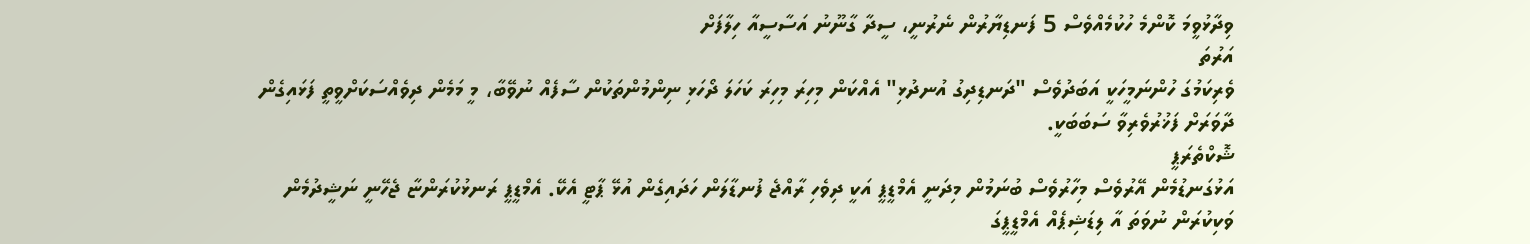ވިދާޅުވީމަ ކޮންމެ ހުކުމެއްވެސް 5 ފަނޑިޔާރުން ނެރުނީ، ސީދާ ގާނޫނު އަސާސީއާ ހިލާފަށް
އަރުތަ
ވެރިކަމުގަ ހުންނަމީހަކީ އަބަދުވެސް "ދަނޑިދިގު އުނދުޅި" އެއްކަން މިހިރަ މިހިރަ ކަހަލަ ދޯހަޅި ނިންމުންތަކުން ސާފެއް ނުވޭބާ، މީ މަމެން ދިވެއްސަކަށްވީތީ ފަޅައިގެން ދާވަރަށް ފަޚުރުވެރިވާ ސަބަބަކީ.
ޝޮކްތެރަޕީ
އަޅުގަނޑުމެން އޭރުވެސް މިހާރުވެސް ބުނަމުން މިދަނީ އެމްޑީޕީ އަކީ ދިވެހި ރާއްޖެ ފުނޑާލަން ހަދައިގެން އުޅޭ ޕާޓީ އެކޭ. އެމްޑީޕީ ރަނޅުކުރަންޏާ ޖެހޭނީ ނަޝީދުމެން ވަކިކުރަން ނުވަތަ އާ ލިޑަޝިޕެއް އެމްޑީޕީގަ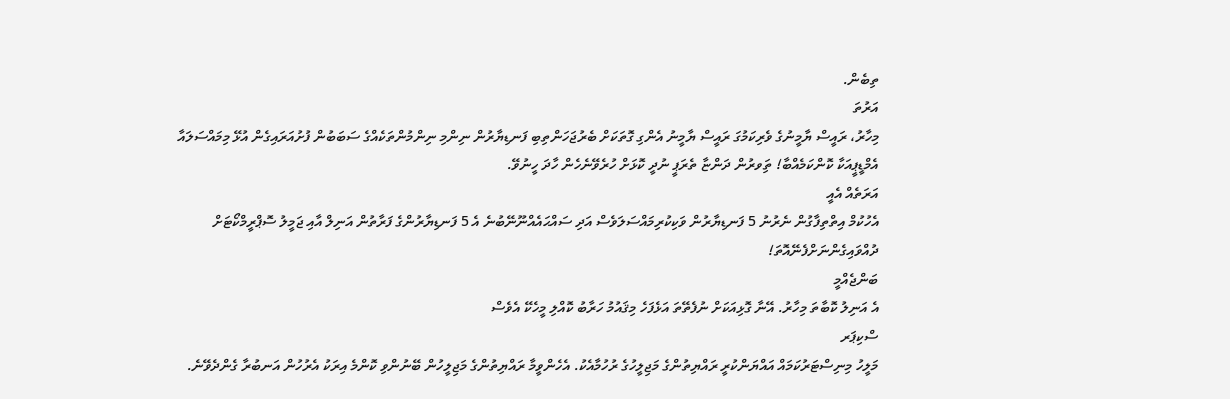ތިބެން.
އަރުތަ
މިހާރު، ރައީސް ޔާމީނުގެ ވެރިކަމުގަ ރައީސް ޔާމީނު އެންގި ގޮތަކަށް ބެރުޖަހަންތިބި ފަނޑިޔާރުން ނިންމި ނިންމުންތަކެއްގެ ސަބަބުން ފުށުއަރައިގެން އުޅޭ މިމައްސަލައާ އެމްޑީޕީއަކާ ކޮންކަމެއްބާ! ތިަވރުން ދަންޏާ ތެރަޕީ ނުދީ ކޮޅަށް ހުރެވޭނެހެން ހާދަ ހީނުވޭ.
އަރަތެއް އެއީ
އެހުކުމް އިތްތިފާގުން ނެރުނު 5 ފަނޑިޔާރުން ވަކިކުރިމައްސަލަވެސް އަދި ސައްޙައެއްނޫނޭބުނެ އެ 5 ފަނޑިޔާރުންގެ ފަރާތުން އަނިލް އާއި ޖަމީލު ސޮޕްރީމްކޯޓަށް ދުއްވައިގެންނަށްފެނޭއޮތަ!
ބަންޖެއްމީ
އެ އަނިލު ކޮބާތަ މިހާރު. އޭނާ ގޮޅިއަކަށް ނުފެތޭތަ އަޅެފަހެ މިޤައުމު ހަރާބު ކޮއްލި މީހެކޭ އެވެސް
ސްކިޕަރ
މަލީހު މިނިސްޓަރުކަމައް އައްޔަންކުރީ ރައްޔިތުންގެ މަޖިލީހުގެ ރުހުމާއެކު. އެހެންވީމާ ރައްޔިތުންގެ މަޖިލީހުން ބޭނުންވި ކޮންމެ އިރަކު އެރުހުން އަނބުރާ ގެންދެވޭނެ.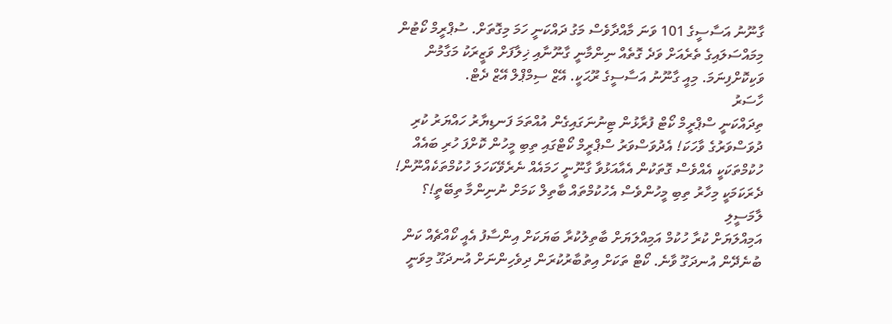ގާނޫނު އަސާސީގެ 101 ވަނަ މާއްދާވެސް މަގު ދައްކަނީ ހަމަ މިގޮތަށް. ސުޕްރީމް ކޯޓުން މިމައްސަލައިގެ ތެރެއަށް ވަދެ ގޮތެއް ނިންމާނީ ގާނޫނާއި ޚިލާފަށް ވަޒީރަކު މަގާމުން ވަކިކޮށްފިނަމަ. މިއީ ގާނޫނު އަސާސީގެ ރޫޙަކީ. އޭޒް ސިމްޕްލް އޭޒް ދެޓް.
ހާސަރު
ތިދައްކަނީ ސްޕްރީމް ކޯޓް ފުރާޅުން ޓިނުނަގައިގެން އުއްތަމަ ފަނޑިޔާރު ހައްޔަރު ކުރި ދުވަސްވަރުގެ ވާހަކަ! އެދުވަސްވަރު ސްޕްރީމް ކޯޓްގައި ތިބި މީހުން ކޮށްފަ ހުރި ބައެއް ހުކުމްތަކަކީ އެއްވެސް ގޮތަކުން އެއާއަޅުވާ ގާނޫނީ ހަމައެއް ނެރެވޭކަހަލަ ހުކުމްތަކެއްނޫން! ދެރަކަމަކީ މިހާރު ތިބި މީހުންވެސް އެހުކުމްތައް ބާތިލް ކަމަށް ނުނިންމާ ތިބޭތީ!؟
ލާމަސީލި
އަމިއްލަޔަށް ކުރާ ހުކުމް އަމިއްލަޔަށް ބާތިލުކުރާ ބަޔަކަށް އިންސާފު އެއީ ކޯއްޗެއް ކަން ބުނެދޭން އުނދަގޫ ވާނެ. ކޯޓް ތަކަށް އިތުބާރުކުރަން ދިވެހިންނަށް އުނދަގޫ މިވަނީ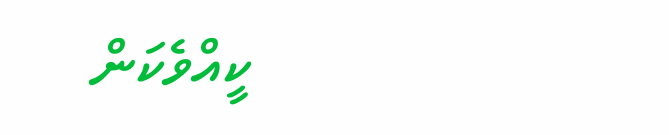ކީއްވެކަން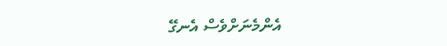އެންމެނަށްވެސް އެނގޭ